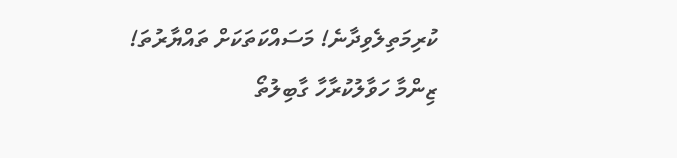ކުރިމަތިލެވިދާނެ! މަސައްކަތަކަށް ތައްޔާރުތަ!
ޒިންމާ ހަވާލުކުރާހާ ގާބިލުތޯ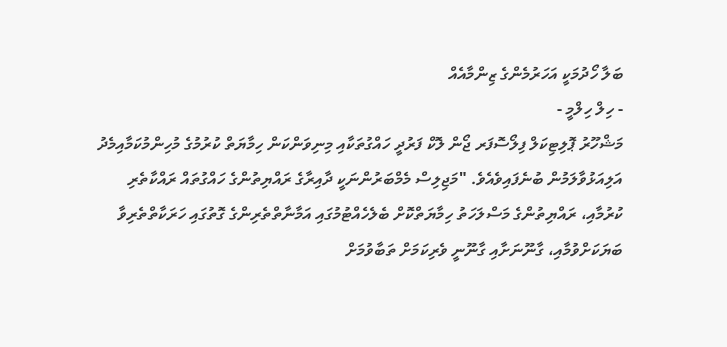ބަލާ ހޯދުމަކީ އަހަރުމެންގެ ޒިންމާއެއް
- ހިލް ހިލްމީ -
މަޝްހޫރު ޕޮލިޓިކަލް ފިލޯސޮފަރ ޖޯން ލޮކް ފަރުދީ ހައްގުތަކާއި މިނިވަންކަން ހިމާޔަތް ކުރުމުގެ މުހިންމުކަމާއިމެދު އަލިއަޅުވާލަމުން ބުނެފައިވެއެވެ. "މަޖިލިސް މެމްބަރުންނަކީ ދާއިރާގެ ރައްޔިތުންގެ ހައްގުތައް ރައްކާތެރި ކުރުމާއި، ރައްޔިތުންގެ މަސްލަހަތު ހިމާޔަތްކޮށް ބެލެހެއްޓުމުގައި އަމާނާތްތެރިންގެ ގޮތުގައި ހަރަކާތްތެރިވާ ބަޔަކަށްވުމާއި، ގާނޫނަށާއި ގާނޫނީ ވެރިކަމަށް ތަބާވުމަށް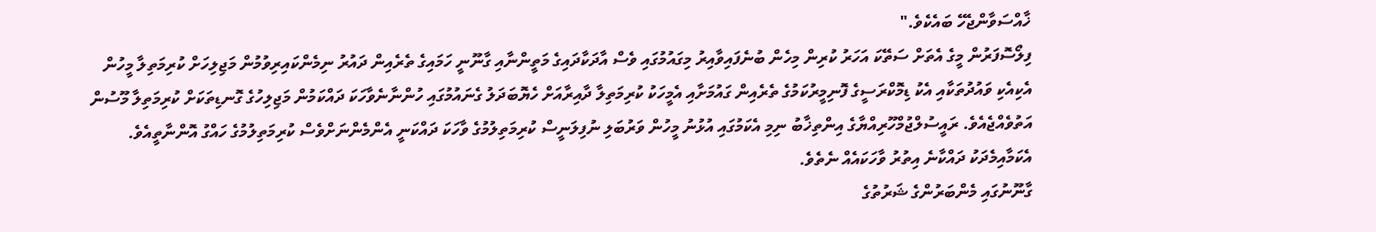ޚާއްސަވާންޖެހޭ ބައެކެވެ."
ފިލޯސޮފަރުން މީގެ އެތަށް ސަތޭކަ އަހަރު ކުރިން މިހެން ބުނެފައިވާއިރު މިގައުމުގައި ވެސް އާދަކާދައިގެ މަތީންނާއި ގާނޫނީ ހަމައިގެ ތެރެއިން ދައުރު ނިމެންކައިރިވުމުން މަޖިލިހަށް ކުރިމަތިލާ މީހުން އެކިއެކި ވައުދުތަކާއި އެކު ޑިމޮކްރަސީގެ ފޮނިމީރުކަމުގެ ތެރެއިން ގައުމަށާއި އެމީހަކު ކުރިމަތިލާ ދާއިރާއަށް ހެޔޮބަދަލު ގެނައުމުގައި ހުންނާނެވާހަކަ ދައްކަމުން މަޖިލިހުގެ ގޮނޑިތަކަށް ކުރިމަތިލާ މޫސުން އަތުވެއްޖެއެވެ. ރައީސުލްޖުމްހޫރިއްޔާގެ އިންތިޚާބު ނިމި އެކަމުގައި އުޅުނު މީހުން ވަރުބަލި ނުފިލަނީސް ކުރިމަތިލުމުގެ ވާހަކަ ދައްކަނީ އެންމެންނަށްވެސް ކުރިމަތިލުމުގެ ހައްގު އޮންނާތީއެވެ. އެކަމާއިމެދަކު ދައްކާނެ އިތުރު ވާހަކައެއް ނެތެވެ.
ގާނޫނުގައި މެންބަރުންގެ ޝަރުތުގެ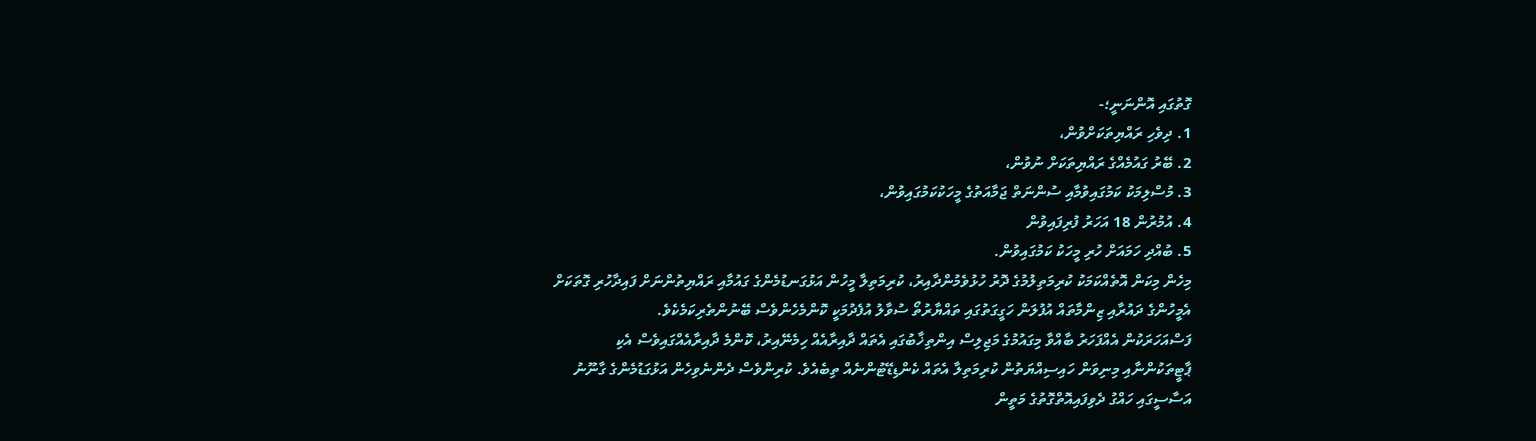ގޮތުގައި އޮންނަނީ؛-
1. ދިވެހި ރައްޔިތަކަށްވުން،
2. ބޭރު ގައުމެއްގެ ރައްޔިތަކަށް ނުވުން،
3. މުސްލިމަކު ކަމުގައިވުމާއި ސުންނަތް ޖަމާއަތުގެ މީހަކުކަމުގައިވުން،
4. އުމުރުން 18 އަހަރު ފުރިފައިވުން
5. ބުއްދި ހަމައަށް ހުރި މީހަކު ކަމުގައިވުން.
މިހެން މިކަން އޮތެއްކަމަކު ކުރިމަތިލުމުގެ ދޮރު ހުޅުވެމުންދާއިރު، ކުރިމަތިލާ މީހުން އަޅުގަނޑުމެންގެ ގައުމާއި ރައްޔިތުންނަށް ފައިދާހުރި ގޮތަކަށް އެމީހުންގެ ދައުރާއި ޒިންމާތައް އުފުލަން ހަގީގަތުގައި ތައްޔާރުތޯ ސުވާލު އުފެދުމަކީ ކޮންމެހެންވެސް ބޭނުންތެރިކަމެކެވެ.
ފަސްއަހަރަކުން އެއްފަހަރު ބާއްވާ މިގައުމުގެ މަޖިލިސް އިންތިޚާބުގައި އެތައް ދާއިރާއެއް ހިމެނޭއިރު، ކޮންމެ ދާއިރާއެއްގައިވެސް އެކި ޕާޓީތަކުންނާއި މިނިވަން ހައިސިއްޔަތުން ކުރިމަތިލާ އެތައް ކެންޑިޑޭޓުންނެއް ތިބެއެވެ. ކުރިންވެސް ދެންނެވިހެން އަޅުގަޑުމެންގެ ގާނޫނު އަސާސީގައި ހައްގު ދެވިފައިއޮތްގޮތުގެ މަތީން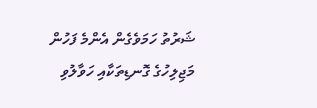ޝަރުތު ހަމަވެގެން އެންމެ ފަހުން މަޖިލިހުގެ ގޮނޑިތަކާއި ހަވާލުވި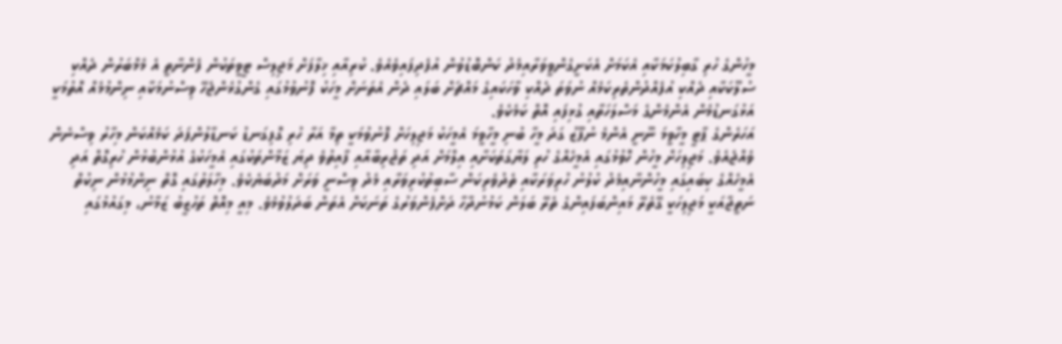މީހުންގެ ހުރި ގާބިލުކަމަކާއި އެކަމަށް އެކަށީގެންވީވަރާއިމެދު ކަންބޮޑުވުން އުފެދިފައިވެއެވެ. ކުރިއާއި ޚިލާފަށް މަޖިލިސް ޓީވީތަކުން ފެންނާތީ އެ މެމްބަރުން ދެއްކި ސުލޫކަކާއި ދެއްކި އުފެއްދުންތެރިކަމެއް ނުވަތަ ދެއްކި ވާހަކައިގެ މައްޗަށް ބަލައި ދެން އެތަނަށް މީހަކު ފޮނުވުމުގައި ގެންގުޅެންޖެހޭ ވިސްނުމަކާއި ނިންމުމެއް އޮތުމަކީ އަޅުގަނޑުމެން އެންމެންގެ މަސްލަހަތާއި ގުޅިފައި އޮތް ކަމެކެވެ.
އަހަރެންގެ ޕާޓީ މީހާވީމަ ނޫނީ އެންމެ ނުފޫޒު ގަދަ މީހާ ބުނި މީހާވީމަ އެމީހަކު މަޖިލިހަށް ފޮނުވުމަކީ ތިމާ އަރާ ހުރި ގޮފިގަނޑު ކަނޑާލުންފަދަ ކަމެއްކަން މިހާރު ވިސްނެން ވެއްޖެއެވެ. މަޖިލިހަށް މީހުން ހޮވުމުގައި އެމީހެއްގެ ހުރި ލަޔާގަތަކަށާއި އިލްމަށް އަދި ތަޖުރިބާއާއި ފާއިތުވެ ދިޔަ ޒަމާންތަކުގައި އެމީހަކުގެ އުޅުންބުޅުން ހުރިގޮތް އަދި އެމީހެއްގެ ކިބައިގައި މީހުންނާއިމެދު ކުލުނު ހުރިވަރަކާއި ތެދުވެރިކަން ސާބިތުކުރިވަރާއި މެދު ވިސްނީ ވަރަށް މަދުބަޔެކެވެ. މިހާލަތުގައި ގޮތް ނިންމުމުން ނިކުތް ނަތީޖާއަކީ މަޖިލިހަކީ ގޭތެރޭ މައިންބަފައިންގެ ތެރޭ ބަލަން ކަމުނުދާހާ ދަށްފެންވަރުގެ ތަނަކަށް އެތަން ބަދަލުވުމެވެ. މިއީ މިއޮތް ތަހުޒީބު ޒަމާނު، މިގައުމުގައި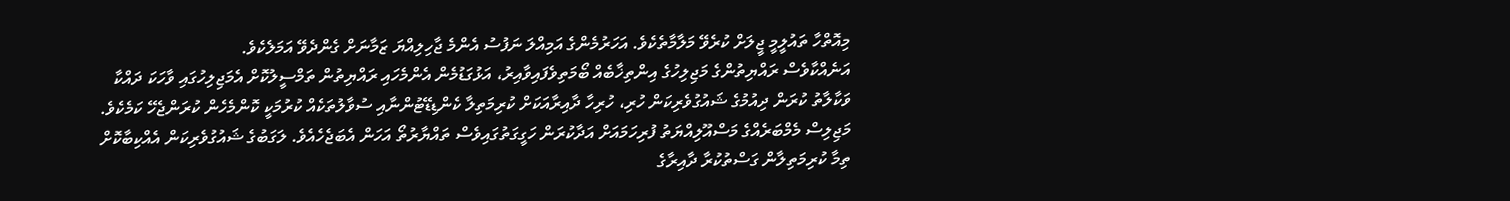މިއޮތްހާ ތައުލީމީ ޖީލަށް ކުރެވޭ މަލާމާތެކެވެ. އަހަރުމެންގެ އަމިއްލަ ނަފުސު އެންމެ ޖާހިލިއްޔަ ޒަމާނަށް ގެންދެވޭ އަމަލެކެވެ.
އަނެއްކާވެސް ރައްޔިތުންގެ މަޖިލިހުގެ އިންތިޚާބެއް ބޯމަތިވެފައިވާއިރު، އަޅުގަޑުމެން އެންމެހައި ރައްޔިތުން ތަމްސީލުކޮށް އެމަޖިލިހުގައި ވާހަކަ ދައްކާ ވަކާލާތު ކުރަން ދިއުމުގެ ޝައުގުވެރިކަން ހުރި، ހުރިހާ ދާއިރާއަކަށް ކުރިމަތިލާ ކެންޑިޑޭޓުންނާއި ސުވާލުތަކެއް ކުރުމަކީ ކޮންމެހެން ކުރަންޖެހޭ ކަމެކެވެ. މަޖިލިސް މެމްބަރެއްގެ މަސްއޫލިއްޔަތު ފުރިހަމައަށް އަދާކުރަން ހަގީގަތުގައިވެސް ތައްޔާރުތޯ އަހަން އެބަޖެހެއެވެ. ލަގަބުގެ ޝައުގުވެރިކަން އެއްކިބާކޮށް ތިމާ ކުރިމަތިލާން ގަސްތުކުރާ ދާއިރާގެ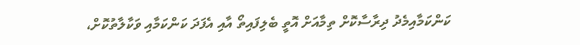ކަންކަމާއިމެދު ދިރާސާކޮށް ތިމާއަށް އޮތީ ބެލިފައިތޯ އާއި އެފަދަ ކަންކަމާއި ވަކާލާތުކޮށް،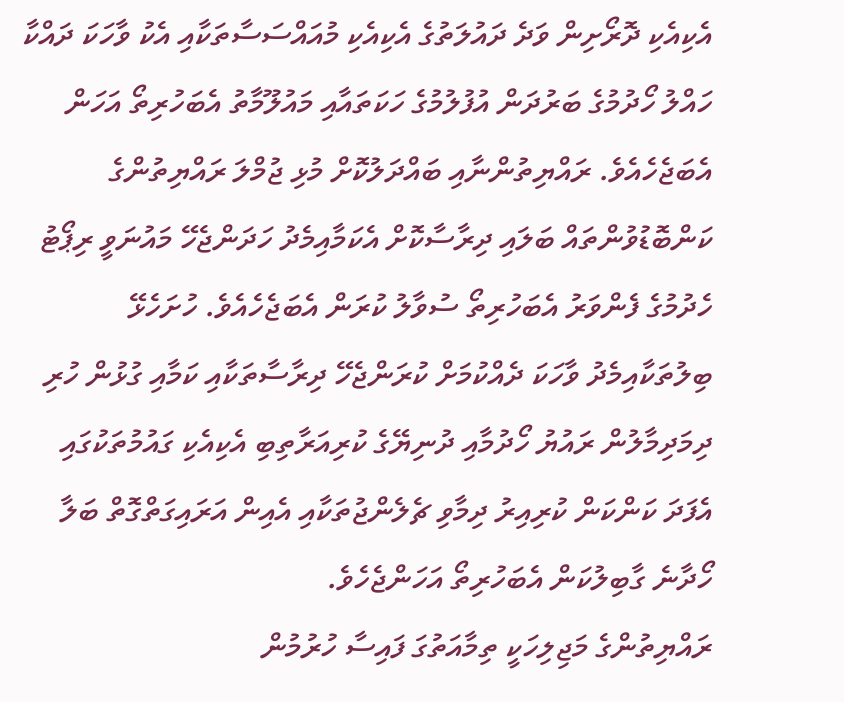އެކިއެކި ދޮރޯށިން ވަދެ ދައުލަތުގެ އެކިއެކި މުއައްސަސާތަކާއި އެކު ވާހަކަ ދައްކާ ހައްލު ހޯދުމުގެ ބަރުދަން އުފުލުމުގެ ހަކަތައާއި މައުލޫމާތު އެބަހުރިތޯ އަހަން އެބަޖެހެއެވެ. ރައްޔިތުންނާއި ބައްދަލުކޮށް މުޅި ޖުމްލަ ރައްޔިތުންގެ ކަންބޮޑުވުންތައް ބަލައި ދިރާސާކޮށް އެކަމާއިމެދު ހަދަންޖެހޭ މައުނަވީ ރިޕޯޓު ހެދުމުގެ ފެންވަރު އެބަހުރިތޯ ސުވާލު ކުރަން އެބަޖެހެއެވެ. ހުށަހެޅޭ ބިލުތަކާއިމެދު ވާހަކަ ދެއްކުމަށް ކުރަންޖެހޭ ދިރާސާތަކާއި ކަމާއި ގުޅުން ހުރި ދިމަދިމާލުން ރައުޔު ހޯދުމާއި ދުނިޔޭގެ ކުރިއަރާތިބި އެކިއެކި ގައުމުތަކުގައި އެފަދަ ކަންކަން ކުރިއިރު ދިމާވި ޗެލެންޖުތަކާއި އެއިން އަރައިގަތްގޮތް ބަލާ ހޯދާނެ ގާބިލުކަން އެބަހުރިތޯ އަހަންޖެހެވެ.
ރައްޔިތުންގެ މަޖިލިހަކީ ތިމާއަތުގަ ފައިސާ ހުރުމުން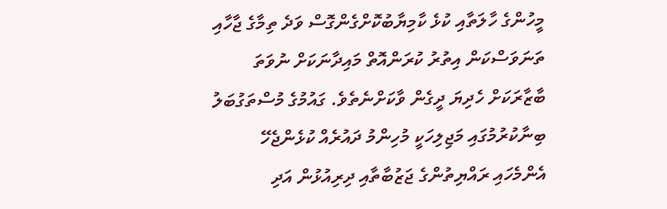މީހުންގެ ހާލަތާއި ކުޅެ ކާމިޔާބުކޮށްގެންގޮސް ވަދެ ތިމާގެ ޖާހާއި ތަނަވަސްކަން އިތުރު ކުރަންއޮތް މައިދާނަކަށް ނުވަތަ ބާޒާރަކަށް ހެދިޔަ ދީގެން ވާކަށްނެތެވެ. ގައުމުގެ މުސްތަގުބަލު ބިނާކުރުމުގައި މަޖިލިހަކީ މުހިންމު ދައުރެއް ކުޅެންޖެހޭ އެންމެހައި ރައްޔިތުންގެ ޖަޒުބާތާއި ދިރިއުޅުން އަދި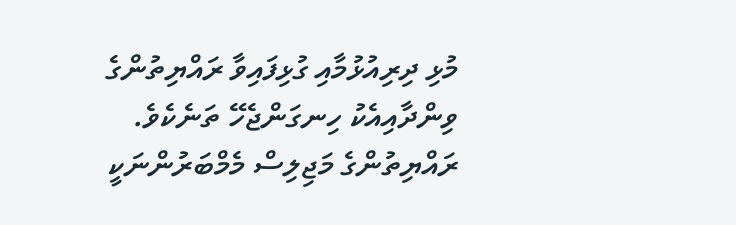މުޅި ދިރިއުޅުމާއި ގުޅިފައިވާ ރައްޔިތުންގެ ވިންދާއިއެކު ހިނގަންޖެހޭ ތަނެކެވެ.
ރައްޔިތުންގެ މަޖިލިސް މެމްބަރުންނަކީ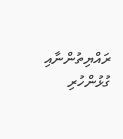ރައްޔިތުންނާއި ގުޅުންހުރި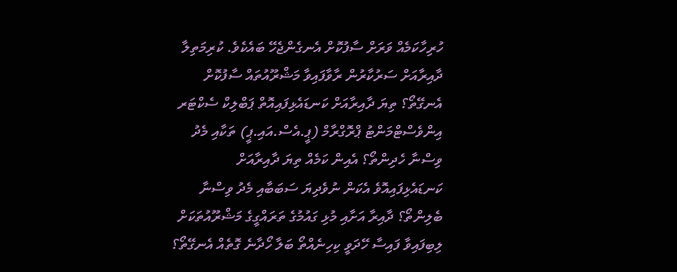ހުރިހާކަމެއް ވަރަށް ސާފުކޮށް އެނގެންޖެހޭ ބައެކެވެ. ކުރިމަތިލާ ދާއިރާއަށް ސަރުކާރުން ރާވާފައިވާ މަޝްރޫއުތައް ސާފުކޮށް އެނގޭތޯ؟ ތިޔަ ދާއިރާއަށް ކަނޑައެޅިފައިއޮތް ޕަބްލިކް ސެކްޓަރ އިންވެސްޓްމަންޓު ޕްރޮގްރާމް (ޕީ.އެސް.އައި.ޕީ) ތަކާއި މެދު ވިސްނާ ހެދިންތޯ؟ އެއިން ކަމެއް ތިޔަ ދާއިރާއަށް ކަނޑައެޅިފައިއޮވެ އެކަން ނުވެދިޔަ ސަބަބާއި މެދު ވިސްނާ ބެލިންތޯ؟ ދާއިރާ އަށާއި މުޅި ގައުމުގެ ތަރައްގީގެ މަޝްރޫއުތަކަށް ލިބިފައިވާ ފައިސާ ހޭދަވީ ކިހިނެއްތޯ ބަލާ ހޯދާނެ ގޮތެއް އެނގޭތޯ؟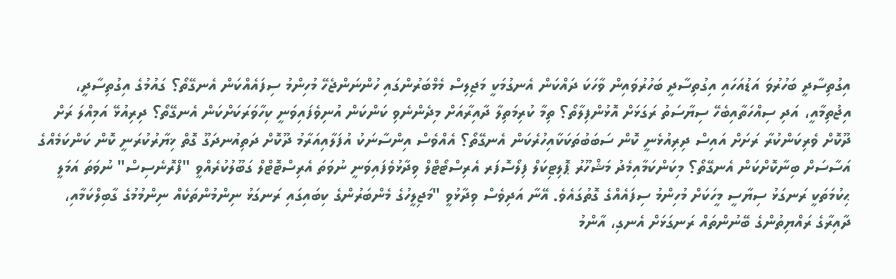އިގުތިސާދީ ބަހުރުވަ އަޑުއަހައި އިގުތިސާދީ ބަހުރުވައިން ވާހަކަ ދައްކަން އެނގުމަކީ މަޖިލިސް މެމްބަރުންގައި ހުންނަންޖެހޭ މުހިންމު ސިފައެއްކަން އެނގޭތޯ؟ ގައުމުގެ އިގުތިސާދީ، އިޖުތިމާއީ، އަދި ސިއްހަތާއިބެހޭ ސިޔާސަތު ރަގަޅަށް އޮޅުންފިލާތޯ؟ ތިމާ ކުރިމަތިލާ ދާއިރާއަށް މިދެންނެވި ކަންކަން އުނިވެފައިވަނީ ކިހާވަރަކަށްކަން އެނގޭތޯ؟ ދިރިއުޅޭ އަމިއްލަ ރަށް ދޫކޮށް ވެރިކަންކުރާ ރަށަށް އައިސް ދިރިއުޅެނީ ކޮން ސަބަބުތަކަކާއިހުރެކަން އެނގޭތޯ؟ އެއްވެސް އިންސާނަކު އުފަލާއިއަރާމު ދޫކޮށް ދަތިއުނދަގޫ ގޮތް ޚިޔާރުކުރަނީ ކޮން ކަންކަމެއްގެ އަސާސަށް ބިނާކޮށްކަން އެނގޭތޯ؟ މިކަންކަމާއިމެދު މަޝްހޫރު ޕޮލިޓިކަލް ފިލޯސޮފަރ އެރިސްޓޯޓްލް ވިދާޅުވެފައިވަނީ ނުވަތަ އެރިސްޓޮޓްލް ގަބޫލުކުރެއްވީ "ފްރޮނެސިސް" ނުވަތަ އަމަލީ ޙިކުމަތަކީ ރަނގަޅު ސިޔާސީ މީހަކަށް މުހިންމު ސިފައެއްގެ ގޮތުގައެވެ. އޭނާ އަދިވެސް ވިދާޅުވީ "މަޖިލީހުގެ މެންބަރުންގެ ކިބައިގައި ރަނގަޅު ނިންމުންތަކެއް ނިންމުމުގެ ގާބިލްކަމާއި، ދާއިރާގެ ރައްޔިތުންގެ ބޭނުންތައް ރަނގަޅަށް އެނގި، އާންމު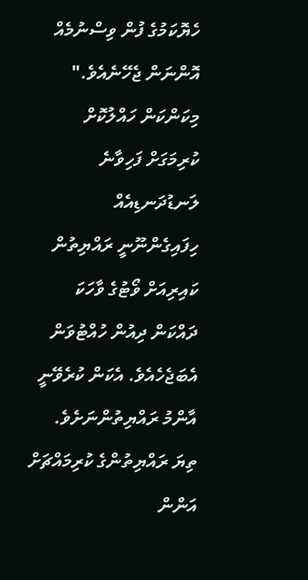ހެޔޮކަމުގެ ފުން ވިސްނުމެއް އޮންނަން ޖެހޭނެއެވެ."
މިކަންކަން ހައްލުކޮށް ކުރިމަގަށް ފަހިވާނެ ލަނޑުދަނޑިއެއް ހިފައިގެންނޫނީ ރައްޔިތުން ކައިރިއަށް ވޯޓުގެ ވާހަކަ ދައްކަން ދިއުން ހުއްޓުވަން އެބަޖެހެއެވެ. އެކަން ކުރެވޭނީ އާންމު ރައްޔިތުންނަށެވެ. ތިޔަ ރައްޔިތުންގެ ކުރިމައްޗަށް އަންން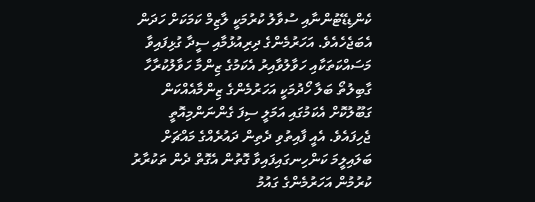ކެންޑިޑޭޓުންނާއި ސުވާލު ކުރުމަކީ ލާޒިމް ކަމަކަށް ހަދަން އެބަޖެހެއެވެ. އަހަރުމެންގެ ދިރިއުޅުމާއި ސީދާ ގުޅިފައިވާ މަސައްކަތަކާއި ހަވާލުވާއިރު އެކަމުގެ ޒިންމާ ހަވާލުކުރާހާ ގާބިލުތޯ ބަލާ ހޯދުމަކީ އަހަރުމެންގެ ޒިންމާއެއްކަން ގަބޫލުކޮށް އެކަމުގައި އަމަލީ ސިފަ ގެންނަންމިއޮތީ ޖެހިފައެވެ. އެއީ ފާއިތުވި ދެތިން ދައުރެއްގެ މައްޗަށް ބަލައިލީމަ ކަންހިނގައިފައިވާ ގޮތުން އެގޮތް ދެން ތަކުރާރު ކުރުމުން އަހަރުމެންގެ ގައުމު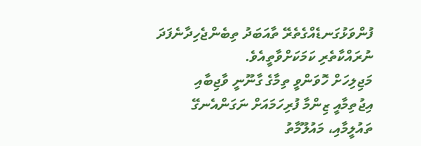ފުންވަޅުގަނޑެއްގެތެރޭ ތާއަބަދު ތިބެންޖެހިދާނެފަދަ ނުރައްކާތެރި ކަމަކަށްވާތީއެވެ.
މަޖިލިހަށް ހޮވަންވީ ތިމާގެ ގާނޫނީ ވާޖިބާއި އިޖުތިމާއީ ޒިންމާ ފުރިހަމައަށް ނަގަންއެނގޭ ތައުލީމާއި، މައުލޫމާތު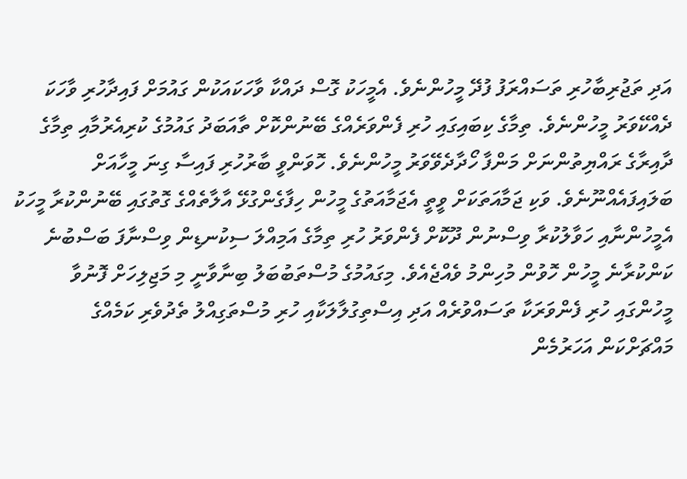އަދި ތަޖުރިބާހުރި ތަސައްރަފު ފުދޭ މީހުންނެވެ. އެމީހަކު ގޮސް ދައްކާ ވާހަކައަކުން ގައުމަށް ފައިދާހުރި ވާހަކަ ދެއްކޭވަރު މީހުންނެވެ. ތިމާގެ ކިބައިގައި ހުރި ފެންވަރެއްގެ ބޭނުންކޮށް ތާއަބަދު ގައުމުގެ ކުރިއެރުމާއި ތިމާގެ ދާއިރާގެ ރައްޔިތުންނަށް މަންފާ ހޯދާދެވޭވަރު މީހުންނެވެ. ހޮވަންވީ ބާރުހުރި ފައިސާ ގިނަ މީހާއަށް ބަލައިފައެއްނޫނެވެ. ވަކި ޖަމާއަތަކަށް ވީތީ އެޖަމާއަތުގެ މީހުން ހިފާގެންގުޅޭ އާލާތެއްގެ ގޮތުގައި ބޭނުންކުރާ މީހަކު އެމީހުންނާއި ހަވާލުކުރާ ވިސްނުން ދޫކޮށް ފެންވަރު ހުރި ތިމާގެ އަމިއްލަ ސިކުނޑިން ވިސްނާފަ ބަސްބުނެ ކަންކުރާނެ މީހުން ހޮވުން މުހިންމު ވެއްޖެއެވެ. މިގައުމުގެ މުސްތަބުބަލު ބިނާވާނީ މި މަޖިލިހަށް ފޮނުވާ މީހުންގައި ހުރި ފެންވަރަކާ ތަސައްވުރެއް އަދި އިސްތިގުލާލަކާއި ހުރި މުސްތަގިއްލު ތެދުވެރި ކަމެއްގެ މައްޗަށްކަން އަހަރުމެން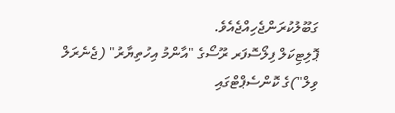ގަބޫލުކުރަންޖެހިއްޖެއެވެ.
ޕޮލިޓިކަލް ފިލޯސޮފަރ ރޫސޯގެ "އާންމު އިހުތިޔާރު" (ޖެނެރަލް ވިލް")ގެ ކޮންސެޕްޓްގައި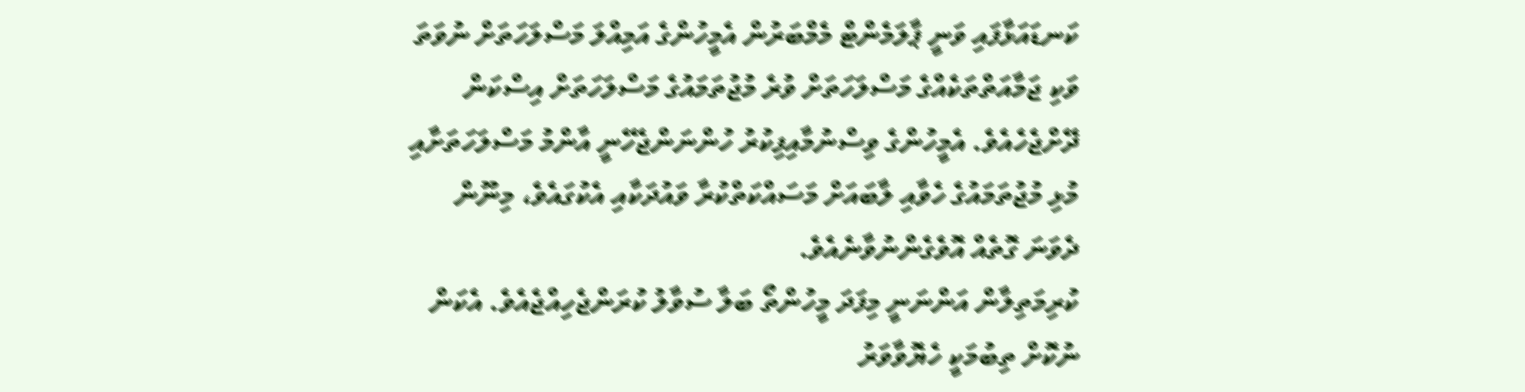ކަނޑައަޅާފައި ވަނީ ޕާލަމެންޓް މެމްބަރުން އެމީހުންގެ އަމިއްލަ މަސްލަހަތަށް ނުވަތަ ވަކި ޖަމާއަތްތަކެއްގެ މަސްލަހަތަށް ވުރެ މުޖުތަމައުގެ މަސްލަހަތަށް އިސްކަން ދޭށްޖެހެއެވެ. އެމީހުންގެ ވިސްނުމާއިފިކުރު ހުންނަންޖެހޭނީ އާންމު މަސްލަހަތަށާއި މުޅި މުޖުތަމައުގެ ހެވާއި ލާބައަށް މަސައްކަތްކުރާ ވައުދަކާއި އެކުގައެވެ، މިނޫން ދެވަނަ ގޮތެއް އޮވެގެންނުވާނެއެވެ.
ކުރިމަތިލާން އަންނަނީ މިފަދަ މީހުންތޯ ބަލާ ސުވާލު ކުރަންޖެހިއްޖެއެވެ. އެކަން ނުކޮށް ތިބުމަކީ ހެޔޮވާވަރު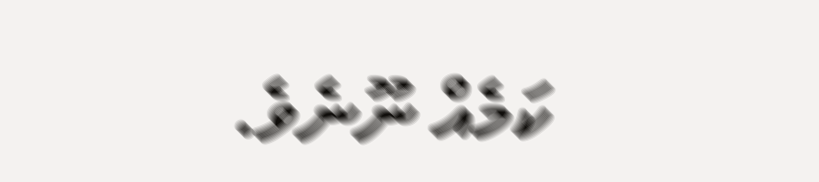ކަމެއް ނޫނެވެ.